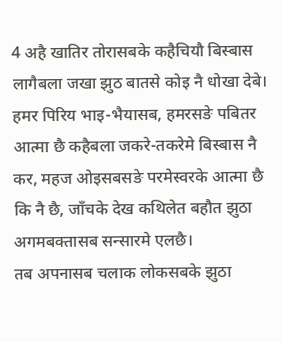4 अहै खातिर तोरासबके कहैचियौ बिस्बास लागैबला जखा झुठ बातसे कोइ नै धोखा देबे।
हमर पिरिय भाइ-भैयासब, हमरसङे पबितर आत्मा छै कहैबला जकरे-तकरेमे बिस्बास नै कर, महज ओइसबसङे परमेस्वरके आत्मा छै कि नै छै, जाँचके देख कथिलेत बहौत झुठा अगमबक्तासब सन्सारमे एलछै।
तब अपनासब चलाक लोकसबके झुठा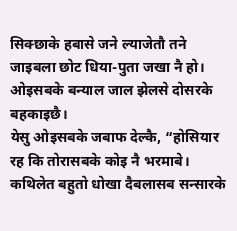सिक्छाके हबासे जने ल्याजेतौ तने जाइबला छोट धिया-पुता जखा नै हो। ओइसबके बन्याल जाल झेलसे दोसरके बहकाइछै।
येसु ओइसबके जबाफ देल्कै, “होसियार रह कि तोरासबके कोइ नै भरमाबे।
कथिलेत बहुतो धोखा दैबलासब सन्सारके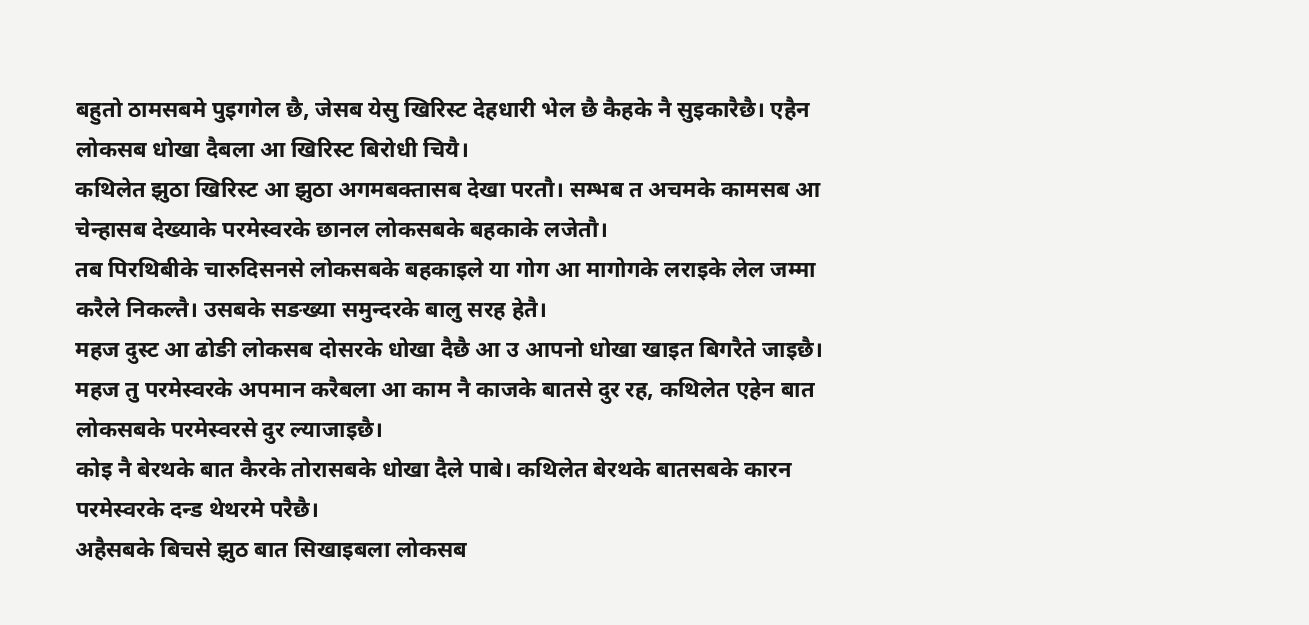बहुतो ठामसबमे पुइगगेल छै, जेसब येसु खिरिस्ट देहधारी भेल छै कैहके नै सुइकारैछै। एहैन लोकसब धोखा दैबला आ खिरिस्ट बिरोधी चियै।
कथिलेत झुठा खिरिस्ट आ झुठा अगमबक्तासब देखा परतौ। सम्भब त अचमके कामसब आ चेन्हासब देख्याके परमेस्वरके छानल लोकसबके बहकाके लजेतौ।
तब पिरथिबीके चारुदिसनसे लोकसबके बहकाइले या गोग आ मागोगके लराइके लेल जम्मा करैले निकल्तै। उसबके सङख्या समुन्दरके बालु सरह हेतै।
महज दुस्ट आ ढोङी लोकसब दोसरके धोखा दैछै आ उ आपनो धोखा खाइत बिगरैते जाइछै।
महज तु परमेस्वरके अपमान करैबला आ काम नै काजके बातसे दुर रह, कथिलेत एहेन बात लोकसबके परमेस्वरसे दुर ल्याजाइछै।
कोइ नै बेरथके बात कैरके तोरासबके धोखा दैले पाबे। कथिलेत बेरथके बातसबके कारन परमेस्वरके दन्ड थेथरमे परैछै।
अहैसबके बिचसे झुठ बात सिखाइबला लोकसब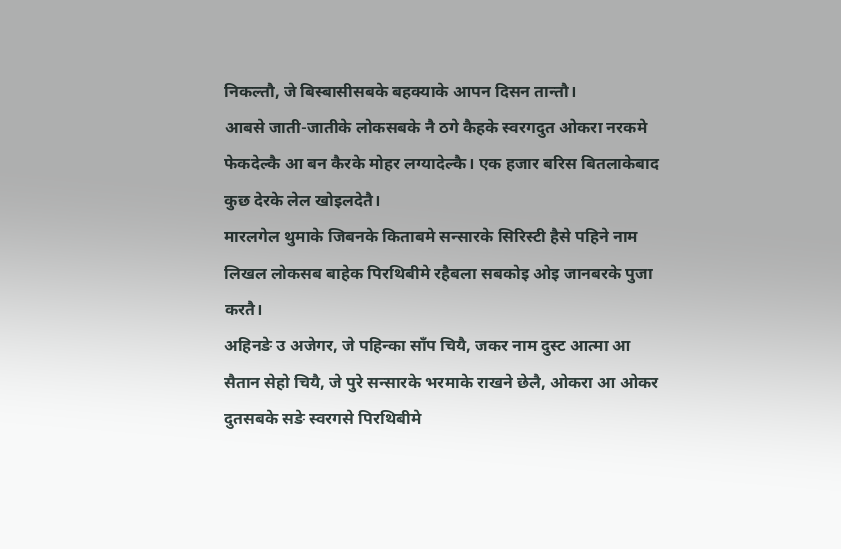निकल्तौ, जे बिस्बासीसबके बहक्याके आपन दिसन तान्तौ।
आबसे जाती-जातीके लोकसबके नै ठगे कैहके स्वरगदुत ओकरा नरकमे फेकदेल्कै आ बन कैरके मोहर लग्यादेल्कै। एक हजार बरिस बितलाकेबाद कुछ देरके लेल खोइलदेतै।
मारलगेल थुमाके जिबनके किताबमे सन्सारके सिरिस्टी हैसे पहिने नाम लिखल लोकसब बाहेक पिरथिबीमे रहैबला सबकोइ ओइ जानबरके पुजा करतै।
अहिनङे उ अजेगर, जे पहिन्का साँप चियै, जकर नाम दुस्ट आत्मा आ सैतान सेहो चियै, जे पुरे सन्सारके भरमाके राखने छेलै, ओकरा आ ओकर दुतसबके सङे स्वरगसे पिरथिबीमे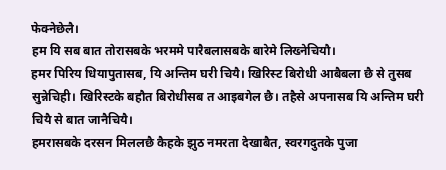फेक्नेछेलै।
हम यि सब बात तोरासबके भरममे पारैबलासबके बारेमे लिख्नेचियौ।
हमर पिरिय धियापुतासब, यि अन्तिम घरी चियै। खिरिस्ट बिरोधी आबैबला छै से तुसब सुन्नेचिही। खिरिस्टके बहौत बिरोधीसब त आइबगेल छै। तहैसे अपनासब यि अन्तिम घरी चियै से बात जानैचियै।
हमरासबके दरसन मिललछै कैहके झुठ नमरता देखाबैत, स्वरगदुतके पुजा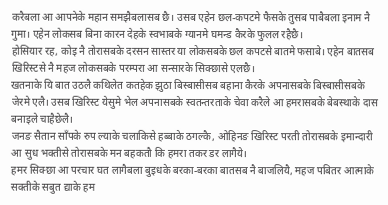करैबला आ आपनेके महान समझैबलासब छै। उसब एहेन छल-कपटमे फैसके तुसब पाबैबला इनाम नै गुमा। एहेन लोकसब बिना कारन देहके स्वभाबके ग्यानमे घमन्ड कैरके फुलल रहैछै।
होसियार रह, कोइ नै तोरासबके दरसन सास्तर या लोकसबके छल कपटसे बातमे फसाबे। एहेन बातसब खिरिस्टसे नै महज लोकसबके परम्परा आ सन्सारके सिक्छासे एलछै।
खतनाके यि बात उठलै कथिलेत कतहेक झुठा बिस्बासीसब बहाना कैरके अपनासबके बिस्बासीसबके जेरमे एलै। उसब खिरिस्ट येसुमे भेल अपनासबके स्वतन्तरताके चेवा करैले आ हमरासबके बेबस्थाके दास बनाइले चाहैछेलै।
जनङ सैतान साँपके रुप ल्याके चलाकिसे हब्बाके ठगल्कै, ओहिनङ खिरिस्ट परती तोरासबके इमान्दारी आ सुध भक्तीसे तोरासबके मन बहकतौ कि हमरा तकर डर लागैये।
हमर सिक्छा आ परचार घत लागैबला बुइधके बरका-बरका बातसब नै बाजलियै, महज पबितर आत्माके सक्तीके सबुत द्याके हम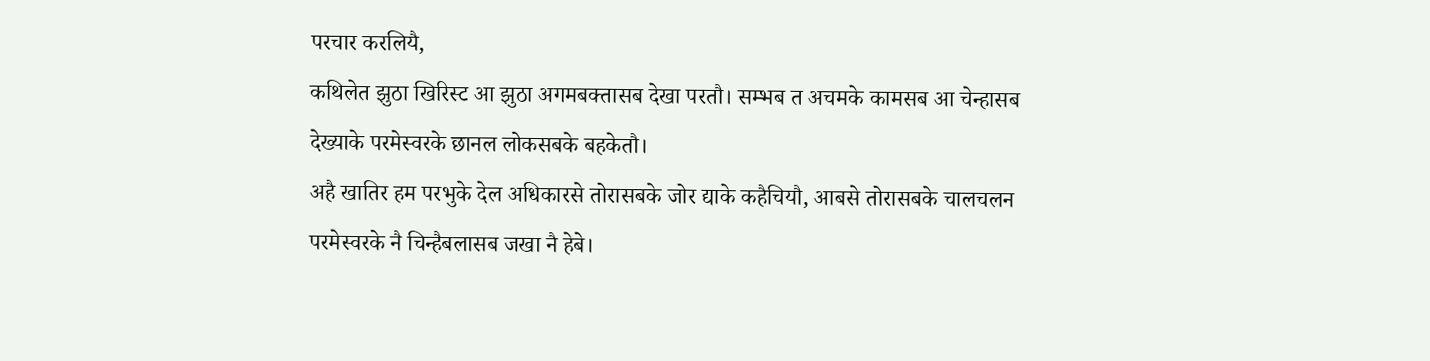परचार करलियै,
कथिलेत झुठा खिरिस्ट आ झुठा अगमबक्तासब देखा परतौ। सम्भब त अचमके कामसब आ चेन्हासब देख्याके परमेस्वरके छानल लोकसबके बहकेतौ।
अहै खातिर हम परभुके देल अधिकारसे तोरासबके जोर द्याके कहैचियौ, आबसे तोरासबके चालचलन परमेस्वरके नै चिन्हैबलासब जखा नै हेबे।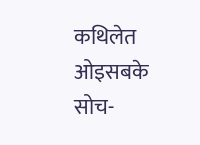कथिलेत ओइसबके सोच-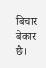बिचार बेकार छै।